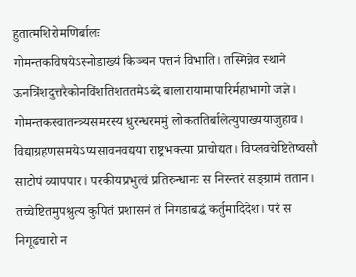हुतात्मशिरोमणिर्बालः
गोमन्तकविषयेऽस्नोडाख्यं किञ्चन पत्तनं विभाति। तस्मिन्नेव स्थाने ऊनत्रिंशदुत्तरैकोनविंशतिशततमेऽब्दे बालारायामापारिर्महाभागो जज्ञे। गोमन्तकस्वातन्त्र्यसमरस्य धुरन्धरममुं लोकततिर्बालेत्युपाख्ययाजुहाव।
विद्याग्रहणसमयेऽप्यसावनवद्यया राष्ट्रभक्त्या प्राचोद्यत। विप्लवचेष्टितेष्वसौ साटोपं व्यापपार। परकीयप्रभुत्वं प्रतिरुन्धानः स निरन्तरं सङ्ग्रामं ततान। तच्चेष्टितमुपश्रुत्य कुपितं प्रशासनं तं निगडाबद्धं कर्तुमादिदेश। परं स निगूढचारो न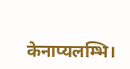केनाप्यलम्भि।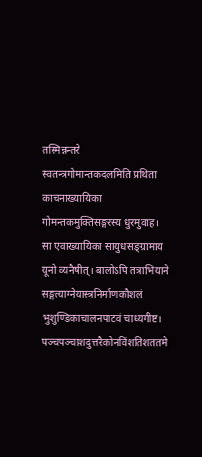तस्मिन्नन्तरे स्वतन्त्रगोमान्तकदलमिति प्रथिता काचनाख्यायिका गोमन्तकमुक्तिसङ्गरस्य धुरमुवाह। सा एवाख्यायिका सायुधसङ्ग्रामाय यूनो व्यनैषीत्। बालोऽपि तत्राभियाने सङ्गत्याग्नेयास्त्रनिर्माणकौशलं भुशुण्डिकाचालनपाटवं चाध्यगीष्ट।
पञ्चपञ्चाशदुत्तरैकोनविंशतिशततमे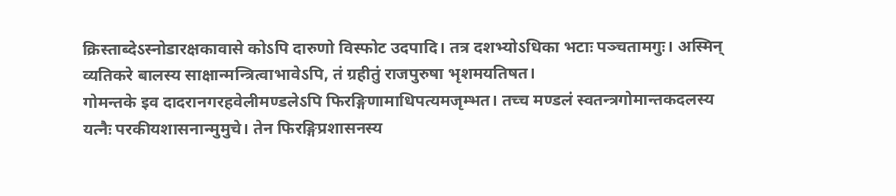क्रिस्ताब्देऽस्नोडारक्षकावासे कोऽपि दारुणो विस्फोट उदपादि। तत्र दशभ्योऽधिका भटाः पञ्चतामगुः। अस्मिन् व्यतिकरे बालस्य साक्षान्मन्त्रित्वाभावेऽपि, तं ग्रहीतुं राजपुरुषा भृशमयतिषत।
गोमन्तके इव दादरानगरहवेलीमण्डलेऽपि फिरङ्गिणामाधिपत्यमजृम्भत। तच्च मण्डलं स्वतन्त्रगोमान्तकदलस्य यत्नैः परकीयशासनान्मुमुचे। तेन फिरङ्गिप्रशासनस्य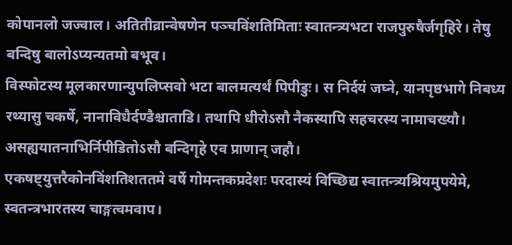कोपानलो जज्वाल। अतितीव्रान्वेषणेन पञ्चविंशतिमिताः स्वातन्त्र्यभटा राजपुरुषैर्जगृहिरे। तेषु बन्दिषु बालोऽप्यन्यतमो बभूव।
विस्फोटस्य मूलकारणान्युपलिप्सवो भटा बालमत्यर्थं पिपीडुः। स निर्दयं जघ्ने, यानपृष्ठभागे निबध्य रथ्यासु चकर्षे, नानाविधैर्दण्डैश्चाताडि। तथापि धीरोऽसौ नैकस्यापि सहचरस्य नामाचख्यौ। असह्ययातनाभिर्निपीडितोऽसौ बन्दिगृहे एव प्राणान् जहौ।
एकषष्ट्युत्तरैकोनविंशतिशततमे वर्षे गोमन्तकप्रदेशः परदास्यं विच्छिद्य स्वातन्त्र्यश्रियमुपयेमे, स्वतन्त्रभारतस्य चाङ्गत्वमवाप।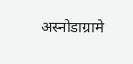अस्नोडाग्रामे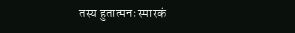तस्य हुतात्मनः स्मारकं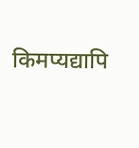किमप्यद्यापि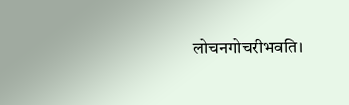लोचनगोचरीभवति।